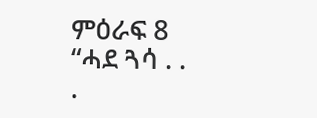ምዕራፍ 8
“ሓደ ጓሳ . . .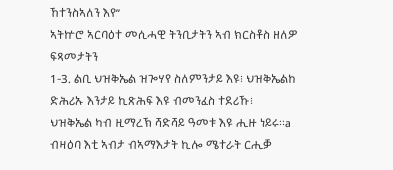ኸተንስኣለን እየ”
ኣትኵሮ ኣርባዕተ መሲሓዊ ትንቢታትን ኣብ ክርስቶስ ዘለዎ ፍጻመታትን
1-3. ልቢ ህዝቅኤል ዝጐሃየ ስለምንታይ እዩ፧ ህዝቅኤልከ ድሕሪኡ እንታይ ኪጽሕፍ እዩ ብመንፈስ ተደሪኹ፧
ህዝቅኤል ካብ ዚማረኽ ሻድሻይ ዓመቱ እዩ ሒዙ ነይሩ።a ብዛዕባ እቲ ኣብታ ብኣማእታት ኪሎ ሜተራት ርሒቓ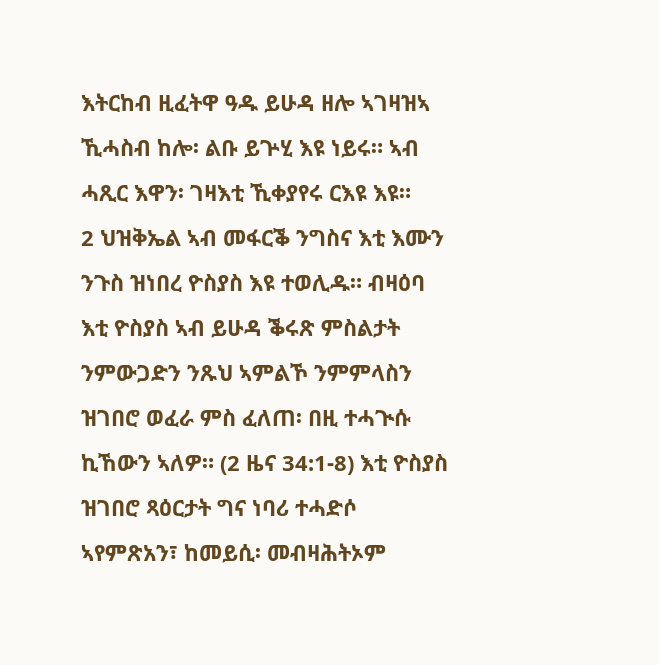እትርከብ ዚፈትዋ ዓዱ ይሁዳ ዘሎ ኣገዛዝኣ ኺሓስብ ከሎ፡ ልቡ ይጕሂ እዩ ነይሩ። ኣብ ሓጺር እዋን፡ ገዛእቲ ኺቀያየሩ ርእዩ እዩ።
2 ህዝቅኤል ኣብ መፋርቕ ንግስና እቲ እሙን ንጉስ ዝነበረ ዮስያስ እዩ ተወሊዱ። ብዛዕባ እቲ ዮስያስ ኣብ ይሁዳ ቕሩጽ ምስልታት ንምውጋድን ንጹህ ኣምልኾ ንምምላስን ዝገበሮ ወፈራ ምስ ፈለጠ፡ በዚ ተሓጒሱ ኪኸውን ኣለዎ። (2 ዜና 34:1-8) እቲ ዮስያስ ዝገበሮ ጻዕርታት ግና ነባሪ ተሓድሶ ኣየምጽአን፣ ከመይሲ፡ መብዛሕትኦም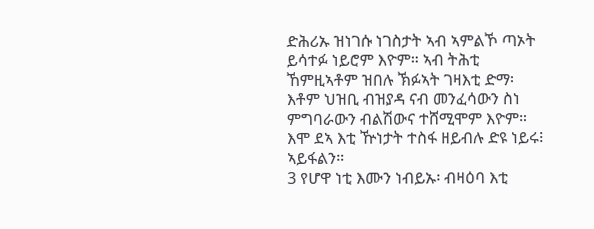ድሕሪኡ ዝነገሱ ነገስታት ኣብ ኣምልኾ ጣኦት ይሳተፉ ነይሮም እዮም። ኣብ ትሕቲ ኸምዚኣቶም ዝበሉ ኽፉኣት ገዛእቲ ድማ፡ እቶም ህዝቢ ብዝያዳ ናብ መንፈሳውን ስነ ምግባራውን ብልሽውና ተሸሚሞም እዮም። እሞ ደኣ እቲ ዅነታት ተስፋ ዘይብሉ ድዩ ነይሩ፧ ኣይፋልን።
3 የሆዋ ነቲ እሙን ነብይኡ፡ ብዛዕባ እቲ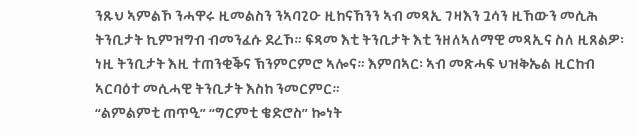ንጹህ ኣምልኾ ንሓዋሩ ዚመልስን ንኣባጊዑ ዚከናኸንን ኣብ መጻኢ ገዛእን ጓሳን ዚኸውን መሲሕ ትንቢታት ኪምዝግብ ብመንፈሱ ደረኾ። ፍጻመ እቲ ትንቢታት እቲ ንዘለኣለማዊ መጻኢና ስለ ዚጸልዎ፡ ነዚ ትንቢታት እዚ ተጠንቂቕና ኽንምርምሮ ኣሎና። እምበኣር፡ ኣብ መጽሓፍ ህዝቅኤል ዚርከብ ኣርባዕተ መሲሓዊ ትንቢታት እስከ ንመርምር።
“ልምልምቲ ጠጥዒ” “ግርምቲ ቄድሮስ” ኰነት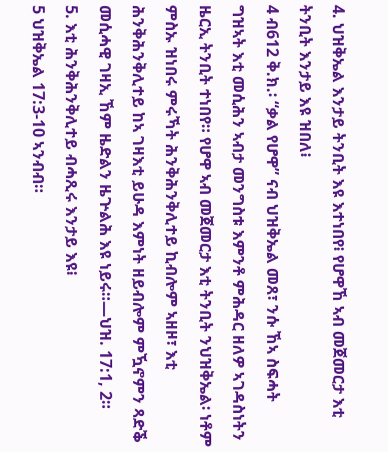4. ህዝቅኤል እንታይ ትንቢት እዩ እተነበየ፧ የሆዋኸ ኣብ መጀመርታ እቲ ትንቢት እንታይ እዩ ዝበለ፧
4 ብ612 ቅ.ክ.፡ “ቃል የሆዋ” ናብ ህዝቅኤል መጸ፣ ንሱ ኸኣ ስፍሓት ግዝኣት እቲ መሲሕን ኣብታ መንግስቱ እምንቶ ምሕዳር ዘለዎ ኣገዳስነትን ዜርኢ ትንቢት ተነበየ። የሆዋ ኣብ መጀመርታ እቲ ትንቢት ንህዝቅኤል፡ ነቶም ምስኡ ዝነበሩ ምሩኻት ሕንቅሕንቅሊተይ ኪብሎም ኣዘዞ፣ እቲ ሕንቅሕንቅሊተይ ከኣ ገዛእቲ ይሁዳ እምነት ዘይብሎም ምዃኖምን ጻድቕ መሲሓዊ ገዛኢ ኸም ዜድልን ዜጕልሕ እዩ ነይሩ።—ህዝ. 17:1, 2።
5. እቲ ሕንቅሕንቅሊተይ ብሓጺሩ እንታይ እዩ፧
5 ህዝቅኤል 17:3-10 ኣንብብ።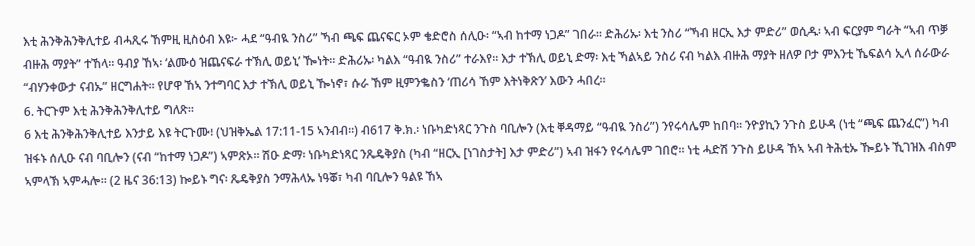እቲ ሕንቅሕንቅሊተይ ብሓጺሩ ኸምዚ ዚስዕብ እዩ፦ ሓደ “ዓብዪ ንስሪ” ኻብ ጫፍ ጨናፍር ኦም ቄድሮስ ሰሊዑ፡ “ኣብ ከተማ ነጋዶ” ገበራ። ድሕሪኡ፡ እቲ ንስሪ “ኻብ ዘርኢ እታ ምድሪ” ወሲዱ፡ ኣብ ፍርያም ግራት “ኣብ ጥቓ ብዙሕ ማያት” ተኸላ። ዓብያ ኸኣ፡ ‘ልሙዕ ዝጨናፍራ ተኽሊ ወይኒ’ ዀነት። ድሕሪኡ፡ ካልእ “ዓብዪ ንስሪ” ተራእየ። እታ ተኽሊ ወይኒ ድማ፡ እቲ ኻልኣይ ንስሪ ናብ ካልእ ብዙሕ ማያት ዘለዎ ቦታ ምእንቲ ኼፍልሳ ኢላ ሰራውራ “ብሃንቀውታ ናብኡ” ዘርግሐት። የሆዋ ኸኣ ንተግባር እታ ተኽሊ ወይኒ ዀነኖ፣ ሱራ ኸም ዚምንቈስን ‘ጠሪሳ ኸም እትነቅጽን’ እውን ሓበረ።
6. ትርጉም እቲ ሕንቅሕንቅሊተይ ግለጽ።
6 እቲ ሕንቅሕንቅሊተይ እንታይ እዩ ትርጉሙ፧ (ህዝቅኤል 17:11-15 ኣንብብ።) ብ617 ቅ.ክ.፡ ነቡካድነጻር ንጉስ ባቢሎን (እቲ ቐዳማይ “ዓብዪ ንስሪ”) ንየሩሳሌም ከበባ። ንዮያኪን ንጉስ ይሁዳ (ነቲ “ጫፍ ጨንፈር”) ካብ ዝፋኑ ሰሊዑ ናብ ባቢሎን (ናብ “ከተማ ነጋዶ”) ኣምጽኦ። ሽዑ ድማ፡ ነቡካድነጻር ንጼዴቅያስ (ካብ “ዘርኢ [ነገስታት] እታ ምድሪ”) ኣብ ዝፋን የሩሳሌም ገበሮ። ነቲ ሓድሽ ንጉስ ይሁዳ ኸኣ ኣብ ትሕቲኡ ዀይኑ ኺገዝእ ብስም ኣምላኽ ኣምሓሎ። (2 ዜና 36:13) ኰይኑ ግና፡ ጼዴቅያስ ንማሕላኡ ነዓቖ፣ ካብ ባቢሎን ዓልዩ ኸኣ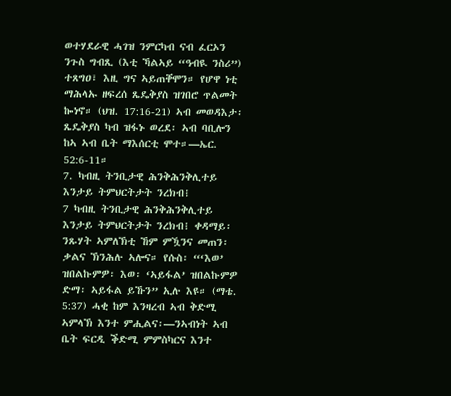ወተሃደራዊ ሓገዝ ንምርካብ ናብ ፈርኦን ንጉስ ግብጺ (እቲ ኻልኣይ “ዓብዪ ንስሪ”) ተጸግዐ፣ እዚ ግና ኣይጠቐሞን። የሆዋ ነቲ ማሕላኡ ዘፍረሰ ጼዴቅያስ ዝገበሮ ጥልመት ኰነኖ። (ህዝ. 17:16-21) ኣብ መወዳእታ፡ ጼዴቅያስ ካብ ዝፋኑ ወረደ፡ ኣብ ባቢሎን ከኣ ኣብ ቤት ማእሰርቲ ሞተ።—ኤር. 52:6-11።
7. ካብዚ ትንቢታዊ ሕንቅሕንቅሊተይ እንታይ ትምህርትታት ንረክብ፧
7 ካብዚ ትንቢታዊ ሕንቅሕንቅሊተይ እንታይ ትምህርትታት ንረክብ፧ ቀዳማይ፡ ንጹሃት ኣምለኽቲ ኸም ምዃንና መጠን፡ ቃልና ኽንሕሉ ኣሎና። የሱስ፡ “‘እወ’ ዝበልኩምዎ፡ እወ፡ ‘ኣይፋል’ ዝበልኩምዎ ድማ፡ ኣይፋል ይኹን” ኢሉ እዩ። (ማቴ. 5:37) ሓቂ ከም እንዛረብ ኣብ ቅድሚ ኣምላኽ እንተ ምሒልና፡—ንኣብነት ኣብ ቤት ፍርዲ ቕድሚ ምምስካርና እንተ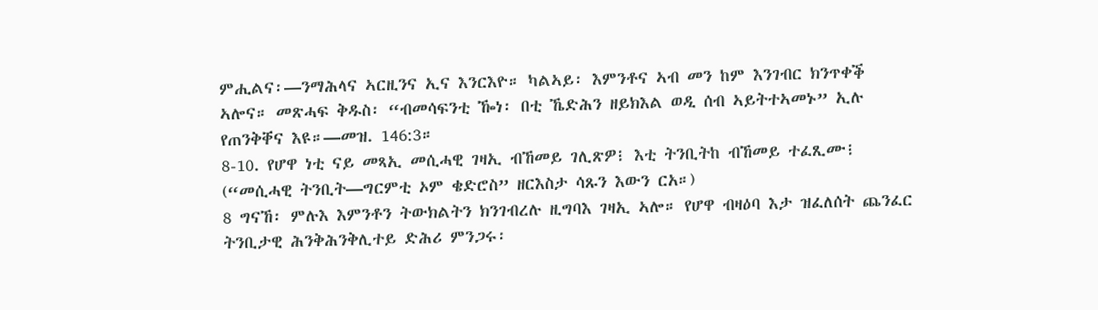ምሒልና፡—ንማሕላና ኣርዚንና ኢና እንርእዮ። ካልኣይ፡ እምንቶና ኣብ መን ከም እንገብር ክንጥቀቕ ኣሎና። መጽሓፍ ቅዱስ፡ “ብመሳፍንቲ ዀነ፡ በቲ ኼድሕን ዘይክእል ወዲ ሰብ ኣይትተኣመኑ” ኢሉ የጠንቅቐና እዩ።—መዝ. 146:3።
8-10. የሆዋ ነቲ ናይ መጻኢ መሲሓዊ ገዛኢ ብኸመይ ገሊጽዎ፧ እቲ ትንቢትከ ብኸመይ ተፈጺሙ፧ (“መሲሓዊ ትንቢት—ግርምቲ ኦም ቄድሮስ” ዘርእስታ ሳጹን እውን ርአ።)
8 ግናኸ፡ ምሉእ እምንቶን ትውክልትን ክንገብረሉ ዚግባእ ገዛኢ ኣሎ። የሆዋ ብዛዕባ እታ ዝፈለሰት ጨንፈር ትንቢታዊ ሕንቅሕንቅሊተይ ድሕሪ ምንጋሩ፡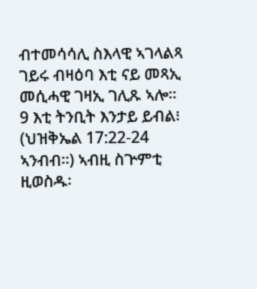ብተመሳሳሊ ስእላዊ ኣገላልጻ ገይሩ ብዛዕባ እቲ ናይ መጻኢ መሲሓዊ ገዛኢ ገሊጹ ኣሎ።
9 እቲ ትንቢት እንታይ ይብል፧ (ህዝቅኤል 17:22-24 ኣንብብ።) ኣብዚ ስጕምቲ ዚወስዱ፡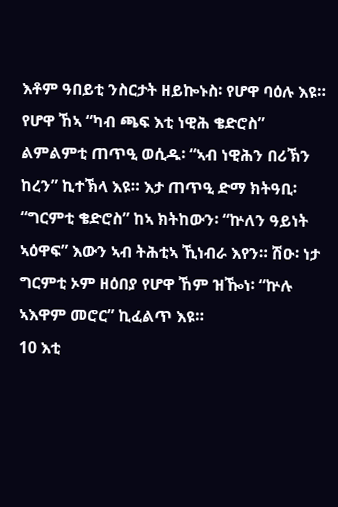እቶም ዓበይቲ ንስርታት ዘይኰኑስ፡ የሆዋ ባዕሉ እዩ። የሆዋ ኸኣ “ካብ ጫፍ እቲ ነዊሕ ቄድሮስ” ልምልምቲ ጠጥዒ ወሲዱ፡ “ኣብ ነዊሕን በሪኽን ከረን” ኪተኽላ እዩ። እታ ጠጥዒ ድማ ክትዓቢ፡ “ግርምቲ ቄድሮስ” ከኣ ክትከውን፡ “ኵለን ዓይነት ኣዕዋፍ” እውን ኣብ ትሕቲኣ ኺነብራ እየን። ሽዑ፡ ነታ ግርምቲ ኦም ዘዕበያ የሆዋ ኸም ዝዀነ፡ “ኵሉ ኣእዋም መሮር” ኪፈልጥ እዩ።
10 እቲ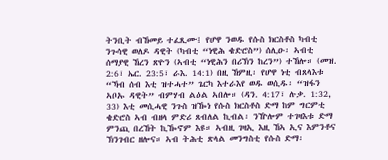ትንቢት ብኸመይ ተፈጺሙ፧ የሆዋ ንወዱ የሱስ ክርስቶስ ካብቲ ንጉሳዊ ወለዶ ዳዊት (ካብቲ “ነዊሕ ቄድሮስ”) ሰሊዑ፡ ኣብቲ ሰማያዊ ኸረን ጽዮን (ኣብቲ “ነዊሕን በሪኽን ከረን”) ተኸሎ። (መዝ. 2:6፣ ኤር. 23:5፣ ራእ. 14:1) በዚ ኸምዚ፡ የሆዋ ነቲ ብጸላእቱ “ኻብ ሰብ እቲ ዝተሓተ” ጌርካ እተራእየ ወዱ ወሲዱ፡ “ዝፋን ኣቦኡ ዳዊት” ብምሃብ ልዕል ኣበሎ። (ዳን. 4:17፣ ሉቃ. 1:32, 33) እቲ መሲሓዊ ንጉስ ዝዀነ የሱስ ክርስቶስ ድማ ከም ግርምቲ ቄድሮስ ኣብ ብዘላ ምድሪ ጸብለል ኪብል፡ ንዅሎም ተገዛእቱ ድማ ምንጪ በረኸት ኪዀኖም እዩ። ኣብዚ ገዛኢ እዚ ኸኣ ኢና እምንቶና ኽንገብር ዘሎና። ኣብ ትሕቲ ጽላል መንግስቲ የሱስ ድማ፡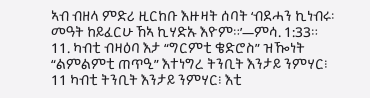ኣብ ብዘላ ምድሪ ዚርከቡ እዙዛት ሰባት ‘ብደሓን ኪነብሩ፡ መዓት ከይፈርሁ ኸኣ ኪሃድኡ እዮም።’—ምሳ. 1:33።
11. ካብቲ ብዛዕባ እታ “ግርምቲ ቄድሮስ” ዝዀነት “ልምልምቲ ጠጥዒ” እተነግረ ትንቢት እንታይ ንምሃር፧
11 ካብቲ ትንቢት እንታይ ንምሃር፧ እቲ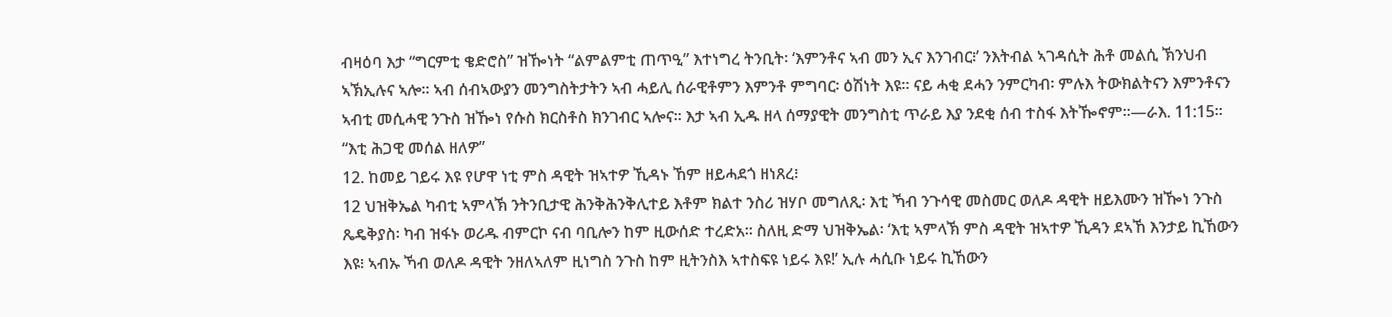ብዛዕባ እታ “ግርምቲ ቄድሮስ” ዝዀነት “ልምልምቲ ጠጥዒ” እተነግረ ትንቢት፡ ‘እምንቶና ኣብ መን ኢና እንገብር፧’ ንእትብል ኣገዳሲት ሕቶ መልሲ ኽንህብ ኣኽኢሉና ኣሎ። ኣብ ሰብኣውያን መንግስትታትን ኣብ ሓይሊ ሰራዊቶምን እምንቶ ምግባር፡ ዕሽነት እዩ። ናይ ሓቂ ደሓን ንምርካብ፡ ምሉእ ትውክልትናን እምንቶናን ኣብቲ መሲሓዊ ንጉስ ዝዀነ የሱስ ክርስቶስ ክንገብር ኣሎና። እታ ኣብ ኢዱ ዘላ ሰማያዊት መንግስቲ ጥራይ እያ ንደቂ ሰብ ተስፋ እትዀኖም።—ራእ. 11:15።
“እቲ ሕጋዊ መሰል ዘለዎ”
12. ከመይ ገይሩ እዩ የሆዋ ነቲ ምስ ዳዊት ዝኣተዎ ኺዳኑ ኸም ዘይሓደጎ ዘነጸረ፧
12 ህዝቅኤል ካብቲ ኣምላኽ ንትንቢታዊ ሕንቅሕንቅሊተይ እቶም ክልተ ንስሪ ዝሃቦ መግለጺ፡ እቲ ኻብ ንጉሳዊ መስመር ወለዶ ዳዊት ዘይእሙን ዝዀነ ንጉስ ጼዴቅያስ፡ ካብ ዝፋኑ ወሪዱ ብምርኮ ናብ ባቢሎን ከም ዚውሰድ ተረድአ። ስለዚ ድማ ህዝቅኤል፡ ‘እቲ ኣምላኽ ምስ ዳዊት ዝኣተዎ ኺዳን ደኣኸ እንታይ ኪኸውን እዩ፧ ኣብኡ ኻብ ወለዶ ዳዊት ንዘለኣለም ዚነግስ ንጉስ ከም ዚትንስእ ኣተስፍዩ ነይሩ እዩ!’ ኢሉ ሓሲቡ ነይሩ ኪኸውን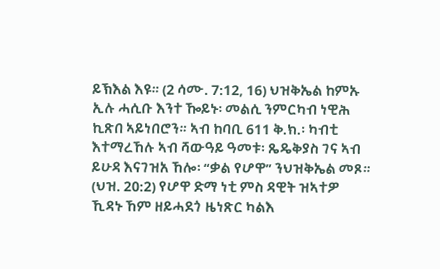ይኽእል እዩ። (2 ሳሙ. 7:12, 16) ህዝቅኤል ከምኡ ኢሉ ሓሲቡ እንተ ዀይኑ፡ መልሲ ንምርካብ ነዊሕ ኪጽበ ኣይነበሮን። ኣብ ከባቢ 611 ቅ.ክ.፡ ካብቲ እተማረኸሉ ኣብ ሻውዓይ ዓመቱ፡ ጼዴቅያስ ገና ኣብ ይሁዳ እናገዝአ ኸሎ፡ “ቃል የሆዋ” ንህዝቅኤል መጾ። (ህዝ. 20:2) የሆዋ ድማ ነቲ ምስ ዳዊት ዝኣተዎ ኺዳኑ ኸም ዘይሓደጎ ዜነጽር ካልእ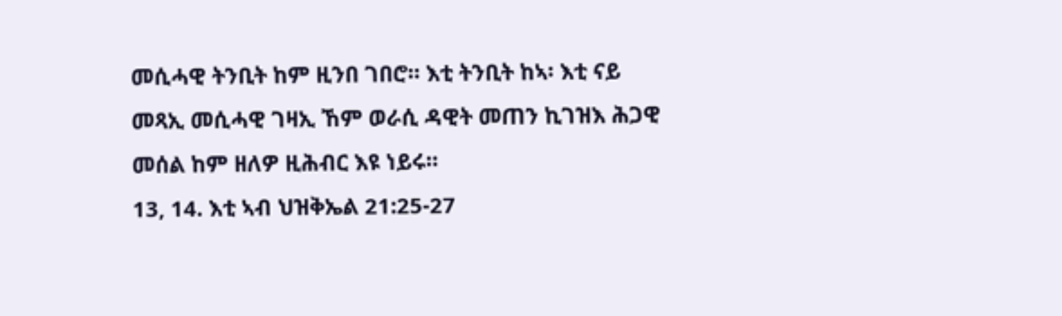መሲሓዊ ትንቢት ከም ዚንበ ገበሮ። እቲ ትንቢት ከኣ፡ እቲ ናይ መጻኢ መሲሓዊ ገዛኢ ኸም ወራሲ ዳዊት መጠን ኪገዝእ ሕጋዊ መሰል ከም ዘለዎ ዚሕብር እዩ ነይሩ።
13, 14. እቲ ኣብ ህዝቅኤል 21:25-27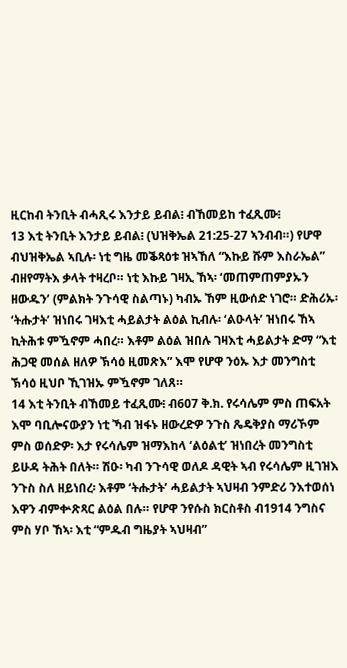ዚርከብ ትንቢት ብሓጺሩ እንታይ ይብል፧ ብኸመይከ ተፈጺሙ፧
13 እቲ ትንቢት እንታይ ይብል፧ (ህዝቅኤል 21:25-27 ኣንብብ።) የሆዋ ብህዝቅኤል ኣቢሉ፡ ነቲ ግዜ መቕጻዕቱ ዝኣኸለ “እኩይ ሹም እስራኤል” ብዘየማትእ ቃላት ተዛረቦ። ነቲ እኩይ ገዛኢ ኸኣ፡ ‘መጠምጠምያኡን ዘውዱን’ (ምልክት ንጉሳዊ ስልጣኑ) ካብኡ ኸም ዚውሰድ ነገሮ። ድሕሪኡ፡ ‘ትሑታት’ ዝነበሩ ገዛእቲ ሓይልታት ልዕል ኪብሉ፡ ‘ልዑላት’ ዝነበሩ ኸኣ ኪትሕቱ ምዃኖም ሓበረ። እቶም ልዕል ዝበሉ ገዛእቲ ሓይልታት ድማ “እቲ ሕጋዊ መሰል ዘለዎ ኽሳዕ ዚመጽእ” እሞ የሆዋ ንዕኡ እታ መንግስቲ ኽሳዕ ዚህቦ ኺገዝኡ ምዃኖም ገለጸ።
14 እቲ ትንቢት ብኸመይ ተፈጺሙ፧ ብ607 ቅ.ክ. የሩሳሌም ምስ ጠፍአት እሞ ባቢሎናውያን ነቲ ኻብ ዝፋኑ ዘውረድዎ ንጉስ ጼዴቅያስ ማሪኾም ምስ ወሰድዎ፡ እታ የሩሳሌም ዝማእከላ ‘ልዕልቲ’ ዝነበረት መንግስቲ ይሁዳ ትሕት በለት። ሽዑ፡ ካብ ንጉሳዊ ወለዶ ዳዊት ኣብ የሩሳሌም ዚገዝእ ንጉስ ስለ ዘይነበረ፡ እቶም ‘ትሑታት’ ሓይልታት ኣህዛብ ንምድሪ ንእተወሰነ እዋን ብምቍጽጻር ልዕል በሉ። የሆዋ ንየሱስ ክርስቶስ ብ1914 ንግስና ምስ ሃቦ ኸኣ፡ እቲ “ምዱብ ግዜያት ኣህዛብ”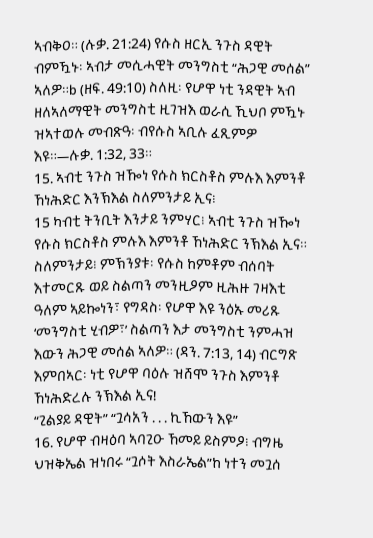ኣብቅዐ። (ሉቃ. 21:24) የሱስ ዘርኢ ንጉስ ዳዊት ብምዃኑ፡ ኣብታ መሲሓዊት መንግስቲ “ሕጋዊ መሰል” ኣለዎ።b (ዘፍ. 49:10) ስለዚ፡ የሆዋ ነቲ ንዳዊት ኣብ ዘለኣለማዊት መንግስቲ ዚገዝእ ወራሲ ኺህቦ ምዃኑ ዝኣተወሉ መብጽዓ፡ ብየሱስ ኣቢሉ ፈጺምዎ እዩ።—ሉቃ. 1:32, 33።
15. ኣብቲ ንጉስ ዝዀነ የሱስ ክርስቶስ ምሉእ እምንቶ ኸነሕድር እንኽእል ስለምንታይ ኢና፧
15 ካብቲ ትንቢት እንታይ ንምሃር፧ ኣብቲ ንጉስ ዝዀነ የሱስ ክርስቶስ ምሉእ እምንቶ ኸነሕድር ንኽእል ኢና። ስለምንታይ፧ ምኽንያቱ፡ የሱስ ከምቶም ብሰባት እተመርጹ ወይ ስልጣን መንዚዖም ዚሕዙ ገዛእቲ ዓለም ኣይኰነን፣ የግዳስ፡ የሆዋ እዩ ንዕኡ መሪጹ ‘መንግስቲ ሂብዎ፣’ ስልጣን እታ መንግስቲ ንምሓዝ እውን ሕጋዊ መሰል ኣለዎ። (ዳን. 7:13, 14) ብርግጽ እምበኣር፡ ነቲ የሆዋ ባዕሉ ዝሸሞ ንጉስ እምንቶ ኸነሕድረሉ ንኽእል ኢና!
“ጊልያይ ዳዊት” “ጓሳአን . . . ኪኸውን እዩ”
16. የሆዋ ብዛዕባ ኣባጊዑ ኸመይ ይስምዖ፧ ብግዜ ህዝቅኤል ዝነበሩ “ጓሶት እስራኤል”ከ ነተን መጓሰ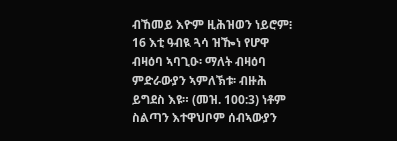ብኸመይ እዮም ዚሕዝወን ነይሮም፧
16 እቲ ዓብዪ ጓሳ ዝዀነ የሆዋ ብዛዕባ ኣባጊዑ፡ ማለት ብዛዕባ ምድራውያን ኣምለኽቱ፡ ብዙሕ ይግደስ እዩ። (መዝ. 100:3) ነቶም ስልጣን እተዋህቦም ሰብኣውያን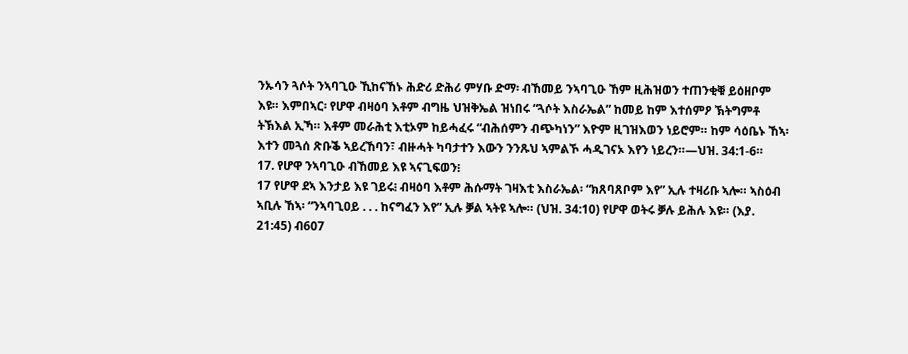ንኡሳን ጓሶት ንኣባጊዑ ኺከናኸኑ ሕድሪ ድሕሪ ምሃቡ ድማ፡ ብኸመይ ንኣባጊዑ ኸም ዚሕዝወን ተጠንቂቑ ይዕዘቦም እዩ። እምበኣር፡ የሆዋ ብዛዕባ እቶም ብግዜ ህዝቅኤል ዝነበሩ “ጓሶት እስራኤል” ከመይ ከም እተሰምዖ ኽትግምቶ ትኽእል ኢኻ። እቶም መራሕቲ እቲኦም ከይሓፈሩ “ብሕሰምን ብጭካነን” እዮም ዚገዝእወን ነይሮም። ከም ሳዕቤኑ ኸኣ፡ እተን መጓሰ ጽቡቕ ኣይረኸባን፣ ብዙሓት ካባታተን እውን ንንጹህ ኣምልኾ ሓዲገናኦ እየን ነይረን።—ህዝ. 34:1-6።
17. የሆዋ ንኣባጊዑ ብኸመይ እዩ ኣናጊፍወን፧
17 የሆዋ ደኣ እንታይ እዩ ገይሩ፧ ብዛዕባ እቶም ሕሱማት ገዛእቲ እስራኤል፡ “ክጸባጸቦም እየ” ኢሉ ተዛሪቡ ኣሎ። ኣስዕብ ኣቢሉ ኸኣ፡ “ንኣባጊዐይ . . . ከናግፈን እየ” ኢሉ ቓል ኣትዩ ኣሎ። (ህዝ. 34:10) የሆዋ ወትሩ ቓሉ ይሕሉ እዩ። (እያ. 21:45) ብ607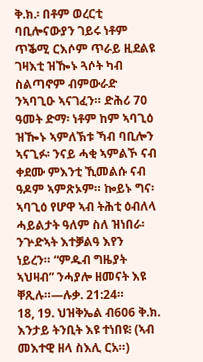ቅ.ክ.፡ በቶም ወረርቲ ባቢሎናውያን ገይሩ ነቶም ጥቕሚ ርእሶም ጥራይ ዚደልዩ ገዛእቲ ዝዀኑ ጓሶት ካብ ስልጣኖም ብምውራድ ንኣባጊዑ ኣናገፈን። ድሕሪ 70 ዓመት ድማ፡ ነቶም ከም ኣባጊዕ ዝዀኑ ኣምለኽቱ ኻብ ባቢሎን ኣናጊፉ፡ ንናይ ሓቂ ኣምልኾ ናብ ቀደሙ ምእንቲ ኺመልሱ ናብ ዓዶም ኣምጽኦም። ኰይኑ ግና፡ ኣባጊዕ የሆዋ ኣብ ትሕቲ ዕብለላ ሓይልታት ዓለም ስለ ዝነበራ፡ ንጕድኣት እተቓልዓ እየን ነይረን። “ምዱብ ግዜያት ኣህዛብ” ንሓያሎ ዘመናት እዩ ቐጺሉ።—ሉቃ. 21:24።
18, 19. ህዝቅኤል ብ606 ቅ.ክ. እንታይ ትንቢት እዩ ተነበዩ፧ (ኣብ መእተዊ ዘላ ስእሊ ርአ።)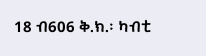18 ብ606 ቅ.ክ.፡ ካብቲ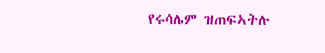የሩሳሌም ዝጠፍኣትሉ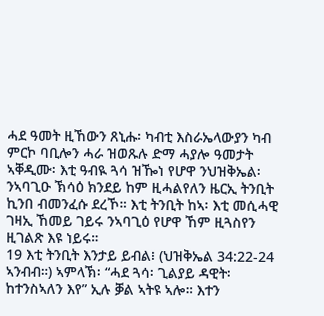ሓደ ዓመት ዚኸውን ጸኒሑ፡ ካብቲ እስራኤላውያን ካብ ምርኮ ባቢሎን ሓራ ዝወጹሉ ድማ ሓያሎ ዓመታት ኣቐዲሙ፡ እቲ ዓብዪ ጓሳ ዝዀነ የሆዋ ንህዝቅኤል፡ ንኣባጊዑ ኽሳዕ ክንደይ ከም ዚሓልየለን ዜርኢ ትንቢት ኪንበ ብመንፈሱ ደረኾ። እቲ ትንቢት ከኣ፡ እቲ መሲሓዊ ገዛኢ ኸመይ ገይሩ ንኣባጊዕ የሆዋ ኸም ዚጓስየን ዚገልጽ እዩ ነይሩ።
19 እቲ ትንቢት እንታይ ይብል፧ (ህዝቅኤል 34:22-24 ኣንብብ።) ኣምላኽ፡ “ሓደ ጓሳ፡ ጊልያይ ዳዊት፡ ከተንስኣለን እየ” ኢሉ ቓል ኣትዩ ኣሎ። እተን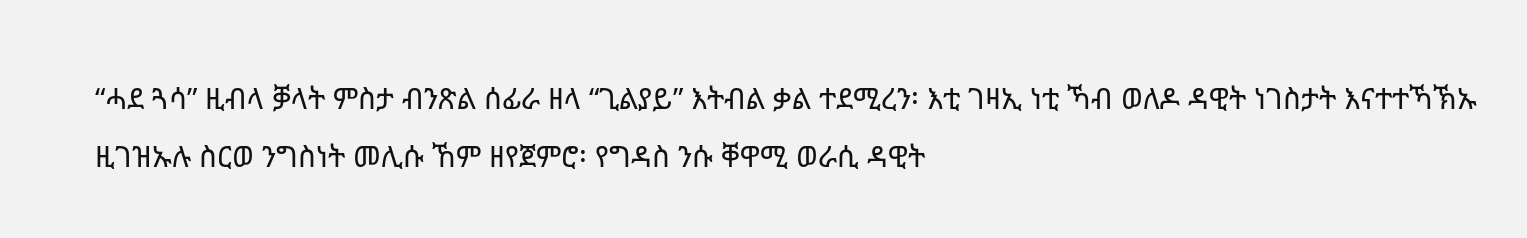“ሓደ ጓሳ” ዚብላ ቓላት ምስታ ብንጽል ሰፊራ ዘላ “ጊልያይ” እትብል ቃል ተደሚረን፡ እቲ ገዛኢ ነቲ ኻብ ወለዶ ዳዊት ነገስታት እናተተኻኽኡ ዚገዝኡሉ ስርወ ንግስነት መሊሱ ኸም ዘየጀምሮ፡ የግዳስ ንሱ ቐዋሚ ወራሲ ዳዊት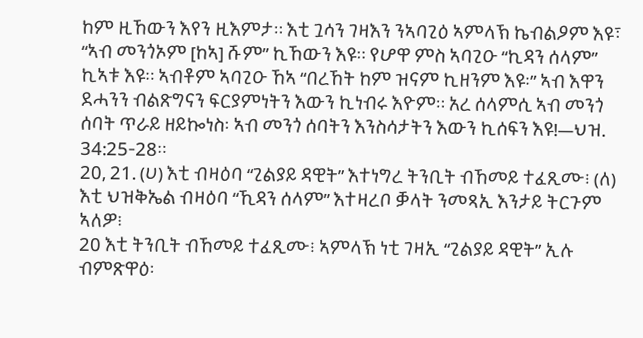ከም ዚኸውን እየን ዚእምታ። እቲ ጓሳን ገዛእን ንኣባጊዕ ኣምላኽ ኬብልዖም እዩ፣ “ኣብ መንጎኦም [ከኣ] ሹም” ኪኸውን እዩ። የሆዋ ምስ ኣባጊዑ “ኪዳን ሰላም” ኪኣቱ እዩ። ኣብቶም ኣባጊዑ ኸኣ “በረኸት ከም ዝናም ኪዘንም እዩ፡” ኣብ እዋን ደሓንን ብልጽግናን ፍርያምነትን እውን ኪነብሩ እዮም። አረ ሰላምሲ ኣብ መንጎ ሰባት ጥራይ ዘይኰነስ፡ ኣብ መንጎ ሰባትን እንስሳታትን እውን ኪሰፍን እዩ!—ህዝ. 34:25-28።
20, 21. (ሀ) እቲ ብዛዕባ “ጊልያይ ዳዊት” እተነግረ ትንቢት ብኸመይ ተፈጺሙ፧ (ለ) እቲ ህዝቅኤል ብዛዕባ “ኺዳን ሰላም” እተዛረቦ ቓላት ንመጻኢ እንታይ ትርጉም ኣለዎ፧
20 እቲ ትንቢት ብኸመይ ተፈጺሙ፧ ኣምላኽ ነቲ ገዛኢ “ጊልያይ ዳዊት” ኢሉ ብምጽዋዕ፡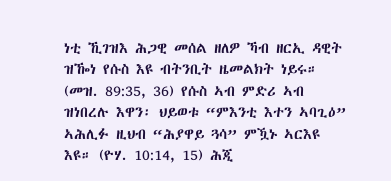ነቲ ኺገዝእ ሕጋዊ መሰል ዘለዎ ኻብ ዘርኢ ዳዊት ዝዀነ የሱስ እዩ ብትንቢት ዜመልክት ነይሩ። (መዝ. 89:35, 36) የሱስ ኣብ ምድሪ ኣብ ዝነበረሉ እዋን፡ ህይወቱ “ምእንቲ እተን ኣባጊዕ” ኣሕሊፉ ዚህብ “ሕያዋይ ጓሳ” ምዃኑ ኣርእዩ እዩ። (ዮሃ. 10:14, 15) ሕጂ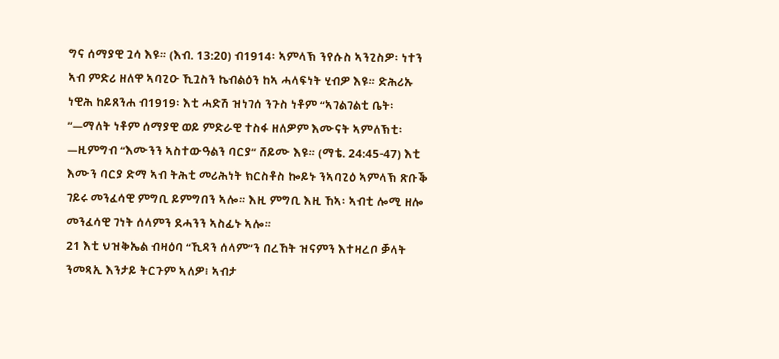ግና ሰማያዊ ጓሳ እዩ። (እብ. 13:20) ብ1914፡ ኣምላኽ ንየሱስ ኣንጊስዎ፡ ነተን ኣብ ምድሪ ዘለዋ ኣባጊዑ ኺጓስን ኬብልዕን ከኣ ሓላፍነት ሂብዎ እዩ። ድሕሪኡ ነዊሕ ከይጸንሐ ብ1919፡ እቲ ሓድሽ ዝነገሰ ንጉስ ነቶም “ኣገልገልቲ ቤት፡”—ማለት ነቶም ሰማያዊ ወይ ምድራዊ ተስፋ ዘለዎም እሙናት ኣምለኽቲ፡—ዚምግብ “እሙንን ኣስተውዓልን ባርያ” ሸይሙ እዩ። (ማቴ. 24:45-47) እቲ እሙን ባርያ ድማ ኣብ ትሕቲ መሪሕነት ክርስቶስ ኰይኑ ንኣባጊዕ ኣምላኽ ጽቡቕ ገይሩ መንፈሳዊ ምግቢ ይምግበን ኣሎ። እዚ ምግቢ እዚ ኸኣ፡ ኣብቲ ሎሚ ዘሎ መንፈሳዊ ገነት ሰላምን ደሓንን ኣስፊኑ ኣሎ።
21 እቲ ህዝቅኤል ብዛዕባ “ኺዳን ሰላም”ን በረኸት ዝናምን እተዛረቦ ቓላት ንመጻኢ እንታይ ትርጉም ኣለዎ፧ ኣብታ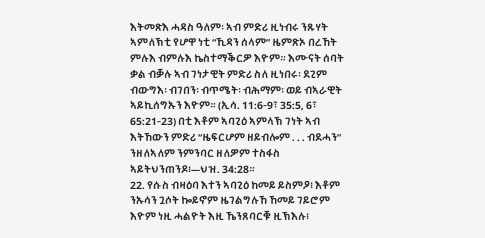እትመጽእ ሓዳስ ዓለም፡ ኣብ ምድሪ ዚነብሩ ንጹሃት ኣምለኽቲ የሆዋ ነቲ “ኺዳን ሰላም” ዜምጽኦ በረኸት ምሉእ ብምሉእ ኬስተማቕርዎ እዮም። እሙናት ሰባት ቃል ብቓሉ ኣብ ገነታዊት ምድሪ ስለ ዚነበሩ፡ ደጊም ብውግእ፡ ብገበን፡ ብጥሜት፡ ብሕማም፡ ወይ ብኣራዊት ኣይኪሰግኡን እዮም። (ኢሳ. 11:6-9፣ 35:5, 6፣ 65:21-23) በቲ እቶም ኣባጊዕ ኣምላኽ ገነት ኣብ እትኸውን ምድሪ “ዜፍርሆም ዘይብሎም . . . ብደሓን” ንዘለኣለም ንምንባር ዘለዎም ተስፋስ ኣይትህንጠንዶ፧—ህዝ. 34:28።
22. የሱስ ብዛዕባ እተን ኣባጊዕ ከመይ ይስምዖ፧ እቶም ንኡሳን ጓሶት ኰይኖም ዜገልግሉኸ ኸመይ ገይሮም እዮም ነዚ ሓልዮት እዚ ኼንጸባርቑ ዚኽእሉ፧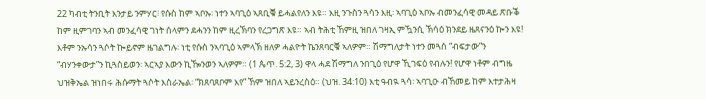22 ካብቲ ትንቢት እንታይ ንምሃር፧ የሱስ ከም ኣቦኡ፡ ነተን ኣባጊዕ ኣጸቢቑ ይሓልየለን እዩ። እዚ ንጉስን ጓሳን እዚ፡ ኣባጊዕ ኣቦኡ ብመንፈሳዊ መዳይ ጽቡቕ ከም ዚምገባን ኣብ መንፈሳዊ ገነት ሰላምን ደሓንን ከም ዚረኽባን የረጋግጽ እዩ። ኣብ ትሕቲ ኸምዚ ዝበለ ገዛኢ ምዃንሲ ኽሳዕ ክንደይ ዜጸናንዕ ኰን እዩ! እቶም ንኡሳን ጓሶት ኰይኖም ዜገልግሉ፡ ነቲ የሱስ ንኣባጊዕ ኣምላኽ ዘለዎ ሓልዮት ኬንጸባርቑ ኣለዎም። ሽማግለታት ነተን መጓሰ “ብፍታው”ን “ብሃንቀውታ”ን ኪጓስይወን፡ ኣርኣያ እውን ኪዀንወን ኣለዎም። (1 ጴጥ. 5:2, 3) ዋላ ሓደ ሽማግለ ንበጊዕ የሆዋ ኺገፍዕ የብሉን! የሆዋ ነቶም ብግዜ ህዝቅኤል ዝነበሩ ሕሱማት ጓሶት እስራኤል፡ “ክጸባጸቦም እየ” ኸም ዝበለ ኣይንረስዕ። (ህዝ. 34:10) እቲ ዓብዪ ጓሳ፡ ኣባጊዑ ብኸመይ ከም እተታሕዛ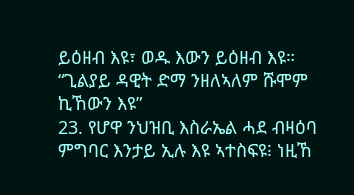ይዕዘብ እዩ፣ ወዱ እውን ይዕዘብ እዩ።
“ጊልያይ ዳዊት ድማ ንዘለኣለም ሹሞም ኪኸውን እዩ”
23. የሆዋ ንህዝቢ እስራኤል ሓደ ብዛዕባ ምግባር እንታይ ኢሉ እዩ ኣተስፍዩ፧ ነዚኸ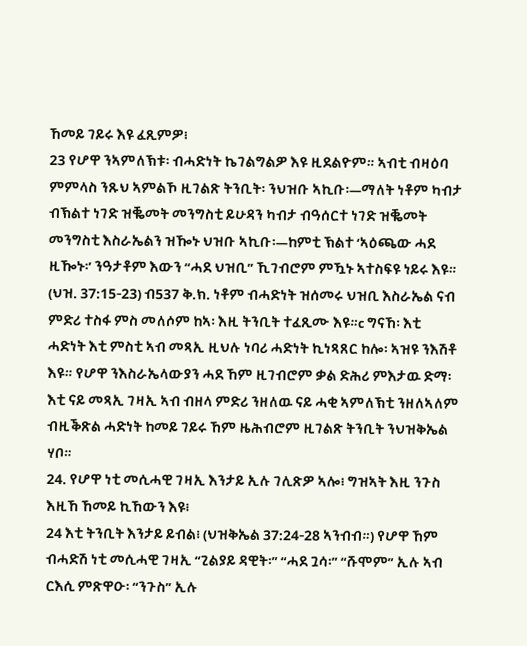ኸመይ ገይሩ እዩ ፈጺምዎ፧
23 የሆዋ ንኣምለኽቱ፡ ብሓድነት ኬገልግልዎ እዩ ዚደልዮም። ኣብቲ ብዛዕባ ምምላስ ንጹህ ኣምልኾ ዚገልጽ ትንቢት፡ ንህዝቡ ኣኪቡ፡—ማለት ነቶም ካብታ ብኽልተ ነገድ ዝቘመት መንግስቲ ይሁዳን ካብታ ብዓሰርተ ነገድ ዝቘመት መንግስቲ እስራኤልን ዝዀኑ ህዝቡ ኣኪቡ፡—ከምቲ ኽልተ ‘ኣዕጫው ሓደ ዚዀኑ፡’ ንዓታቶም እውን “ሓደ ህዝቢ” ኺገብሮም ምዃኑ ኣተስፍዩ ነይሩ እዩ። (ህዝ. 37:15-23) ብ537 ቅ.ክ. ነቶም ብሓድነት ዝሰመሩ ህዝቢ እስራኤል ናብ ምድሪ ተስፋ ምስ መለሶም ከኣ፡ እዚ ትንቢት ተፈጺሙ እዩ።c ግናኸ፡ እቲ ሓድነት እቲ ምስቲ ኣብ መጻኢ ዚህሉ ነባሪ ሓድነት ኪነጻጸር ከሎ፡ ኣዝዩ ንእሽቶ እዩ። የሆዋ ንእስራኤላውያን ሓደ ኸም ዚገብሮም ቃል ድሕሪ ምእታዉ ድማ፡ እቲ ናይ መጻኢ ገዛኢ ኣብ ብዘላ ምድሪ ንዘለዉ ናይ ሓቂ ኣምለኽቲ ንዘለኣለም ብዚቕጽል ሓድነት ከመይ ገይሩ ኸም ዜሕብሮም ዚገልጽ ትንቢት ንህዝቅኤል ሃቦ።
24. የሆዋ ነቲ መሲሓዊ ገዛኢ እንታይ ኢሉ ገሊጽዎ ኣሎ፧ ግዝኣት እዚ ንጉስ እዚኸ ኸመይ ኪኸውን እዩ፧
24 እቲ ትንቢት እንታይ ይብል፧ (ህዝቅኤል 37:24-28 ኣንብብ።) የሆዋ ኸም ብሓድሽ ነቲ መሲሓዊ ገዛኢ “ጊልያይ ዳዊት፡” “ሓደ ጓሳ፡” “ሹሞም” ኢሉ ኣብ ርእሲ ምጽዋዑ፡ “ንጉስ” ኢሉ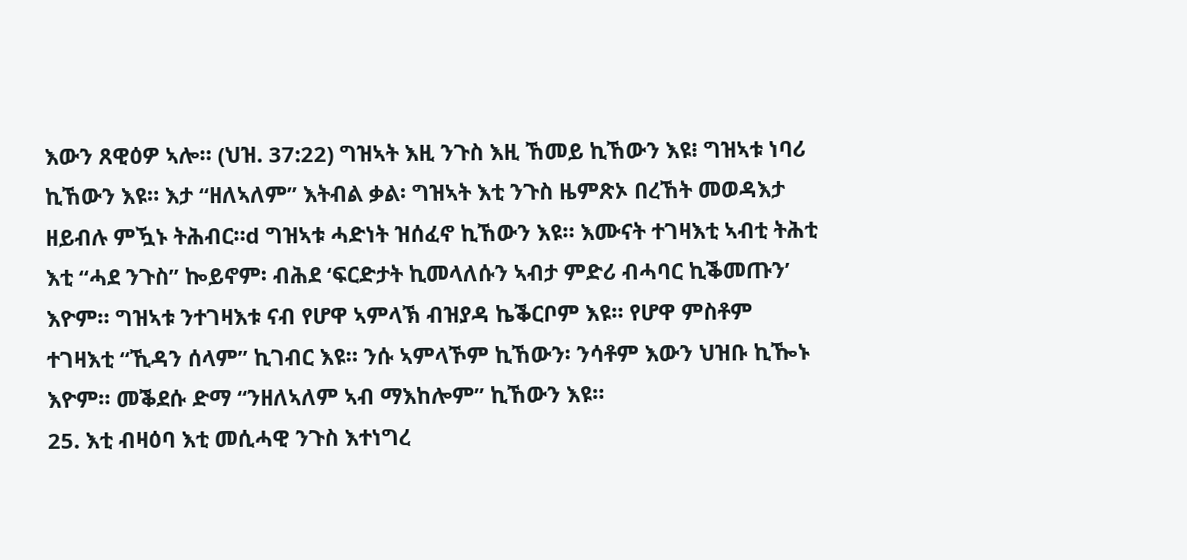እውን ጸዊዕዎ ኣሎ። (ህዝ. 37:22) ግዝኣት እዚ ንጉስ እዚ ኸመይ ኪኸውን እዩ፧ ግዝኣቱ ነባሪ ኪኸውን እዩ። እታ “ዘለኣለም” እትብል ቃል፡ ግዝኣት እቲ ንጉስ ዜምጽኦ በረኸት መወዳእታ ዘይብሉ ምዃኑ ትሕብር።d ግዝኣቱ ሓድነት ዝሰፈኖ ኪኸውን እዩ። እሙናት ተገዛእቲ ኣብቲ ትሕቲ እቲ “ሓደ ንጉስ” ኰይኖም፡ ብሕደ ‘ፍርድታት ኪመላለሱን ኣብታ ምድሪ ብሓባር ኪቕመጡን’ እዮም። ግዝኣቱ ንተገዛእቱ ናብ የሆዋ ኣምላኽ ብዝያዳ ኬቕርቦም እዩ። የሆዋ ምስቶም ተገዛእቲ “ኺዳን ሰላም” ኪገብር እዩ። ንሱ ኣምላኾም ኪኸውን፡ ንሳቶም እውን ህዝቡ ኪዀኑ እዮም። መቕደሱ ድማ “ንዘለኣለም ኣብ ማእከሎም” ኪኸውን እዩ።
25. እቲ ብዛዕባ እቲ መሲሓዊ ንጉስ እተነግረ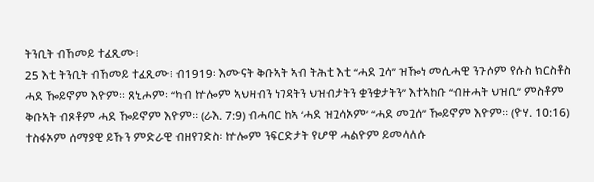ትንቢት ብኸመይ ተፈጺሙ፧
25 እቲ ትንቢት ብኸመይ ተፈጺሙ፧ ብ1919፡ እሙናት ቅቡኣት ኣብ ትሕቲ እቲ “ሓደ ጓሳ” ዝዀነ መሲሓዊ ንጉሶም የሱስ ክርስቶስ ሓደ ዀይኖም እዮም። ጸኒሖም፡ “ካብ ኵሎም ኣህዛብን ነገዳትን ህዝብታትን ቋንቋታትን” እተኣከቡ “ብዙሓት ህዝቢ” ምስቶም ቅቡኣት ብጾቶም ሓደ ዀይኖም እዮም። (ራእ. 7:9) ብሓባር ከኣ ‘ሓደ ዝጓሳኦም’ “ሓደ መጓሰ” ዀይኖም እዮም። (ዮሃ. 10:16) ተስፋኦም ሰማያዊ ይኹን ምድራዊ ብዘየገድስ፡ ኵሎም ንፍርድታት የሆዋ ሓልዮም ይመላለሱ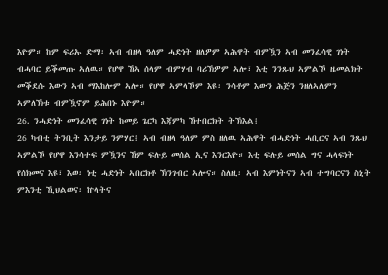እዮም። ከም ፍሪኡ ድማ፡ ኣብ ብዘላ ዓለም ሓድነት ዘለዎም ኣሕዋት ብምዃን ኣብ መንፈሳዊ ገነት ብሓባር ይቕመጡ ኣለዉ። የሆዋ ኸኣ ሰላም ብምሃብ ባሪኽዎም ኣሎ፣ እቲ ንንጹህ ኣምልኾ ዜመልክት መቕደሱ እውን ኣብ ማእከሎም ኣሎ። የሆዋ ኣምላኾም እዩ፡ ንሳቶም እውን ሕጅን ንዘለኣለምን ኣምለኽቱ ብምዃኖም ይሕበኑ እዮም።
26. ንሓድነት መንፈሳዊ ገነት ከመይ ጌርካ እጃምካ ኸተበርክት ትኽእል፧
26 ካብቲ ትንቢት እንታይ ንምሃር፧ ኣብ ብዘላ ዓለም ምስ ዘለዉ ኣሕዋት ብሓድነት ሓቢርና ኣብ ንጹህ ኣምልኾ የሆዋ እንሳተፍ ምዃንና ኸም ፍሉይ መሰል ኢና እንርእዮ። እቲ ፍሉይ መሰል ግና ሓላፍነት የሰክመና እዩ፣ እወ፡ ነቲ ሓድነት ኣበርክቶ ኽንገብር ኣሎና። ስለዚ፡ ኣብ እምነትናን ኣብ ተግባርናን ስኒት ምእንቲ ኺህልወና፡ ኵላትና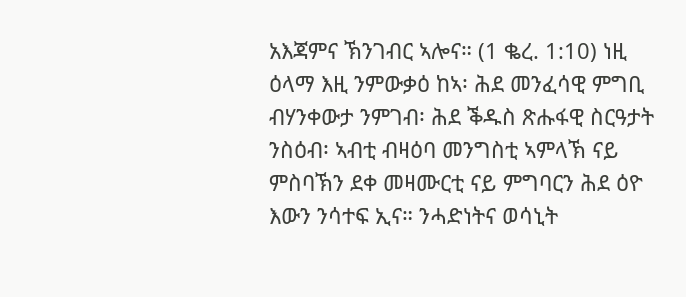አእጃምና ኽንገብር ኣሎና። (1 ቈረ. 1:10) ነዚ ዕላማ እዚ ንምውቃዕ ከኣ፡ ሕደ መንፈሳዊ ምግቢ ብሃንቀውታ ንምገብ፡ ሕደ ቕዱስ ጽሑፋዊ ስርዓታት ንስዕብ፡ ኣብቲ ብዛዕባ መንግስቲ ኣምላኽ ናይ ምስባኽን ደቀ መዛሙርቲ ናይ ምግባርን ሕደ ዕዮ እውን ንሳተፍ ኢና። ንሓድነትና ወሳኒት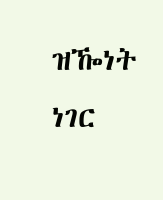ዝዀነት ነገር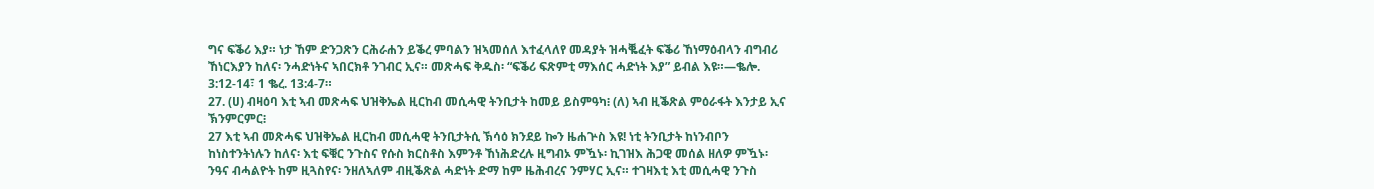ግና ፍቕሪ እያ። ነታ ኸም ድንጋጽን ርሕራሐን ይቕረ ምባልን ዝኣመሰለ እተፈላለየ መዳያት ዝሓቘፈት ፍቕሪ ኸነማዕብላን ብግብሪ ኸነርእያን ከለና፡ ንሓድነትና ኣበርክቶ ንገብር ኢና። መጽሓፍ ቅዱስ፡ “ፍቕሪ ፍጽምቲ ማእሰር ሓድነት እያ” ይብል እዩ።—ቈሎ. 3:12-14፣ 1 ቈረ. 13:4-7።
27. (ሀ) ብዛዕባ እቲ ኣብ መጽሓፍ ህዝቅኤል ዚርከብ መሲሓዊ ትንቢታት ከመይ ይስምዓካ፧ (ለ) ኣብ ዚቕጽል ምዕራፋት እንታይ ኢና ኽንምርምር፧
27 እቲ ኣብ መጽሓፍ ህዝቅኤል ዚርከብ መሲሓዊ ትንቢታትሲ ኽሳዕ ክንደይ ኰን ዜሐጕስ እዩ! ነቲ ትንቢታት ከነንብቦን ከነስተንትነሉን ከለና፡ እቲ ፍቑር ንጉስና የሱስ ክርስቶስ እምንቶ ኸነሕድረሉ ዚግብኦ ምዃኑ፡ ኪገዝእ ሕጋዊ መሰል ዘለዎ ምዃኑ፡ ንዓና ብሓልዮት ከም ዚጓስየና፡ ንዘለኣለም ብዚቕጽል ሓድነት ድማ ከም ዜሕብረና ንምሃር ኢና። ተገዛእቲ እቲ መሲሓዊ ንጉስ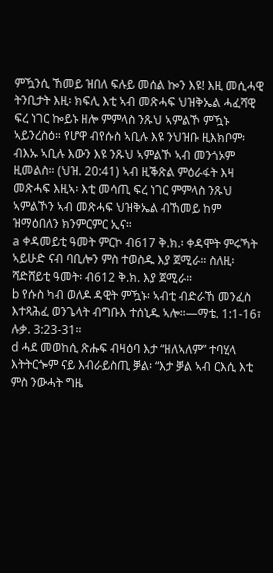ምዃንሲ ኸመይ ዝበለ ፍሉይ መሰል ኰን እዩ! እዚ መሲሓዊ ትንቢታት እዚ፡ ክፍሊ እቲ ኣብ መጽሓፍ ህዝቅኤል ሓፈሻዊ ፍረ ነገር ኰይኑ ዘሎ ምምላስ ንጹህ ኣምልኾ ምዃኑ ኣይንረስዕ። የሆዋ ብየሱስ ኣቢሉ እዩ ንህዝቡ ዚእክቦም፡ ብእኡ ኣቢሉ እውን እዩ ንጹህ ኣምልኾ ኣብ መንጎኦም ዚመልስ። (ህዝ. 20:41) ኣብ ዚቕጽል ምዕራፋት እዛ መጽሓፍ እዚኣ፡ እቲ መሳጢ ፍረ ነገር ምምላስ ንጹህ ኣምልኾን ኣብ መጽሓፍ ህዝቅኤል ብኸመይ ከም ዝማዕበለን ክንምርምር ኢና።
a ቀዳመይቲ ዓመት ምርኮ ብ617 ቅ.ክ.፡ ቀዳሞት ምሩኻት ኣይሁድ ናብ ባቢሎን ምስ ተወስዱ እያ ጀሚራ። ስለዚ፡ ሻድሸይቲ ዓመት፡ ብ612 ቅ.ክ. እያ ጀሚራ።
b የሱስ ካብ ወለዶ ዳዊት ምዃኑ፡ ኣብቲ ብድራኸ መንፈስ እተጻሕፈ ወንጌላት ብግቡእ ተሰኒዱ ኣሎ።—ማቴ. 1:1-16፣ ሉቃ. 3:23-31።
d ሓደ መወከሲ ጽሑፍ ብዛዕባ እታ “ዘለኣለም” ተባሂላ እትትርጐም ናይ እብራይስጢ ቓል፡ “እታ ቓል ኣብ ርእሲ እቲ ምስ ንውሓት ግዜ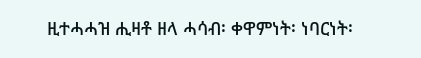ዚተሓሓዝ ሒዛቶ ዘላ ሓሳብ፡ ቀዋምነት፡ ነባርነት፡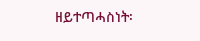ዘይተጣሓስነት፡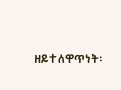ዘይተለዋጥነት፡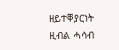ዘይተቐያርነት ዚብል ሓሳብ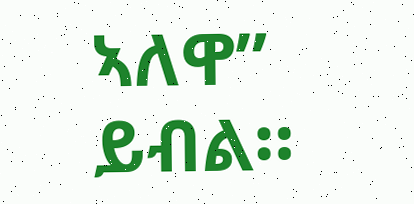ኣለዋ” ይብል።